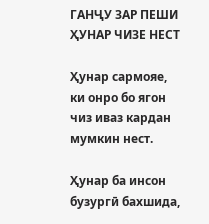ГАНҶУ ЗАР ПЕШИ ҲУНАР ЧИЗЕ НЕСТ

Ҳунар сармояе, ки онро бо ягон чиз иваз кардан мумкин нест.

Ҳунар ба инсон бузургӣ бахшида,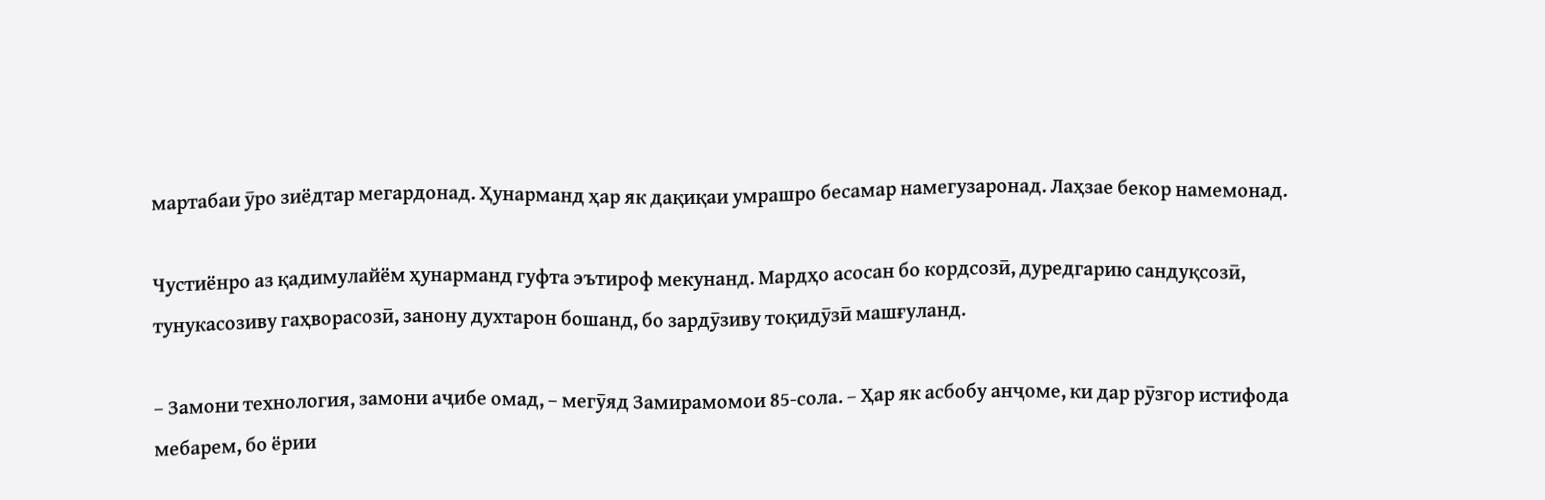мартабаи ӯро зиёдтар мегардонад. Ҳунарманд ҳар як дақиқаи умрашро бесамар намегузаронад. Лаҳзае бекор намемонад.

Чустиёнро аз қадимулайём ҳунарманд гуфта эътироф мекунанд. Мардҳо асосан бо кордсозӣ, дуредгарию сандуқсозӣ, тунукасозиву гаҳворасозӣ, занону духтарон бошанд, бо зардӯзиву тоқидӯзӣ машғуланд.

– Замони технология, замони аҷибе омад, – мегӯяд Замирамомои 85-сола. – Ҳар як асбобу анҷоме, ки дар рӯзгор истифода мебарем, бо ёрии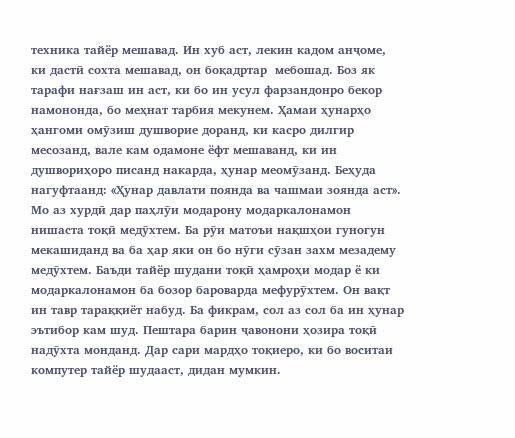техника тайёр мешавад. Ин хуб аст, лекин кадом анҷоме, ки дастӣ сохта мешавад, он боқадртар  мебошад. Боз як тарафи нағзаш ин аст, ки бо ин усул фарзандонро бекор намононда, бо меҳнат тарбия мекунем. Ҳамаи ҳунарҳо ҳангоми омӯзиш душворие доранд, ки касро дилгир месозанд, вале кам одамоне ёфт мешаванд, ки ин душвориҳоро писанд накарда, ҳунар меомӯзанд. Беҳуда нагуфтаанд: «Ҳунар давлати поянда ва чашмаи зоянда аст». Мо аз хурдӣ дар паҳлӯи модарону модаркалонамон нишаста тоқӣ медӯхтем. Ба рӯи матоъи нақшҳои гуногун мекашиданд ва ба ҳар яки он бо нӯги сӯзан захм мезадему медӯхтем. Баъди тайёр шудани тоқӣ ҳамроҳи модар ё ки модаркалонамон ба бозор бароварда мефурӯхтем. Он вақт ин тавр тараққиёт набуд. Ба фикрам, сол аз сол ба ин ҳунар эътибор кам шуд. Пештара барин ҷавонони ҳозира тоқӣ надӯхта монданд. Дар сари мардҳо тоқиеро, ки бо воситаи компутер тайёр шудааст, дидан мумкин.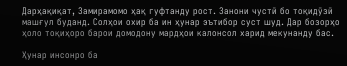Дарҳақиқат, Замирамомо ҳақ гуфтанду рост. Занони чустӣ бо тоқидӯзӣ машғул буданд. Солҳои охир ба ин ҳунар эътибор суст шуд. Дар бозорҳо ҳоло тоқиҳоро барои домодону мардҳои калонсол харид мекунанду бас.

Ҳунар инсонро ба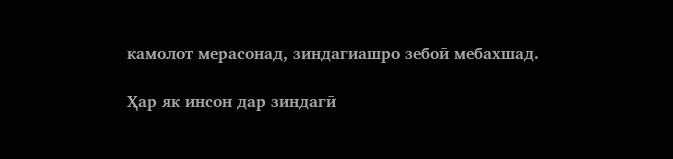камолот мерасонад, зиндагиашро зебоӣ мебахшад.

Ҳар як инсон дар зиндагӣ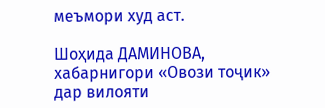меъмори худ аст.

Шоҳида ДАМИНОВА, хабарнигори «Овози тоҷик» дар вилояти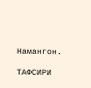Намангон.

ТАФСИРИ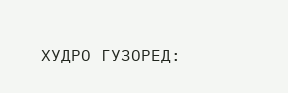ХУДРО ГУЗОРЕД: